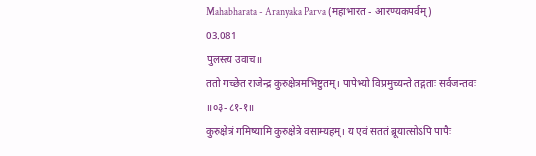Mahabharata - Aranyaka Parva (महाभारत - आरण्यकपर्वम्)
03.081
पुलस्त्य उवाच॥
ततो गच्छेत राजेन्द्र कुरुक्षेत्रमभिष्टुतम्। पापेभ्यो विप्रमुच्यन्ते तद्गताः सर्वजन्तवः ॥०३-८१-१॥
कुरुक्षेत्रं गमिष्यामि कुरुक्षेत्रे वसाम्यहम्। य एवं सततं ब्रूयात्सोऽपि पापैः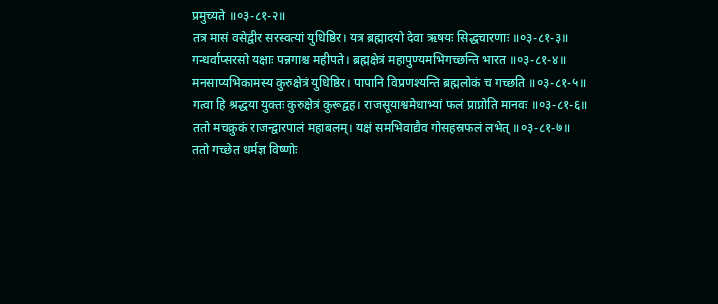प्रमुच्यते ॥०३-८१-२॥
तत्र मासं वसेद्वीर सरस्वत्यां युधिष्ठिर। यत्र ब्रह्मादयो देवा ऋषयः सिद्धचारणाः ॥०३-८१-३॥
गन्धर्वाप्सरसो यक्षाः पन्नगाश्च महीपते। ब्रह्मक्षेत्रं महापुण्यमभिगच्छन्ति भारत ॥०३-८१-४॥
मनसाप्यभिकामस्य कुरुक्षेत्रं युधिष्ठिर। पापानि विप्रणश्यन्ति ब्रह्मलोकं च गच्छति ॥०३-८१-५॥
गत्वा हि श्रद्धया युक्तः कुरुक्षेत्रं कुरूद्वह। राजसूयाश्वमेधाभ्यां फलं प्राप्नोति मानवः ॥०३-८१-६॥
ततो मचक्रुकं राजन्द्वारपालं महाबलम्। यक्षं समभिवाद्यैव गोसहस्रफलं लभेत् ॥०३-८१-७॥
ततो गच्छेत धर्मज्ञ विष्णोः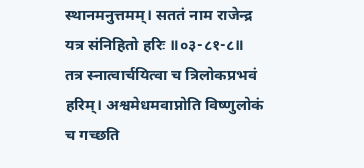स्थानमनुत्तमम्। सततं नाम राजेन्द्र यत्र संनिहितो हरिः ॥०३-८१-८॥
तत्र स्नात्वार्चयित्वा च त्रिलोकप्रभवं हरिम्। अश्वमेधमवाप्नोति विष्णुलोकं च गच्छति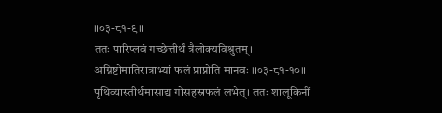॥०३-८१-९॥
ततः पारिप्लवं गच्छेत्तीर्थं त्रैलोक्यविश्रुतम्। अग्निष्टोमातिरात्राभ्यां फलं प्राप्नोति मानवः ॥०३-८१-१०॥
पृथिव्यास्तीर्थमासाद्य गोसहस्रफलं लभेत्। ततः शालूकिनीं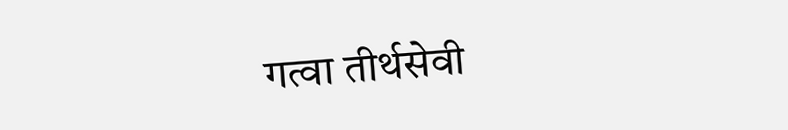गत्वा तीर्थसेवी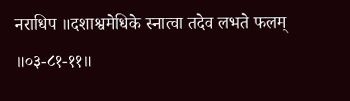नराधिप ॥दशाश्वमेधिके स्नात्वा तदेव लभते फलम् ॥०३-८१-११॥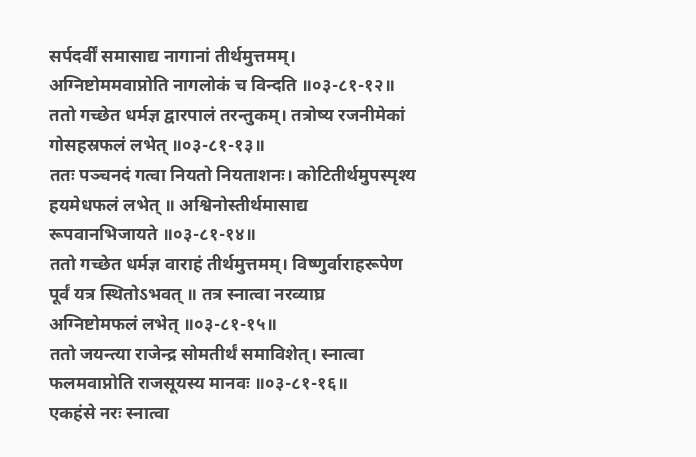सर्पदर्वीं समासाद्य नागानां तीर्थमुत्तमम्। अग्निष्टोममवाप्नोति नागलोकं च विन्दति ॥०३-८१-१२॥
ततो गच्छेत धर्मज्ञ द्वारपालं तरन्तुकम्। तत्रोष्य रजनीमेकां गोसहस्रफलं लभेत् ॥०३-८१-१३॥
ततः पञ्चनदं गत्वा नियतो नियताशनः। कोटितीर्थमुपस्पृश्य हयमेधफलं लभेत् ॥ अश्विनोस्तीर्थमासाद्य रूपवानभिजायते ॥०३-८१-१४॥
ततो गच्छेत धर्मज्ञ वाराहं तीर्थमुत्तमम्। विष्णुर्वाराहरूपेण पूर्वं यत्र स्थितोऽभवत् ॥ तत्र स्नात्वा नरव्याघ्र अग्निष्टोमफलं लभेत् ॥०३-८१-१५॥
ततो जयन्त्या राजेन्द्र सोमतीर्थं समाविशेत्। स्नात्वा फलमवाप्नोति राजसूयस्य मानवः ॥०३-८१-१६॥
एकहंसे नरः स्नात्वा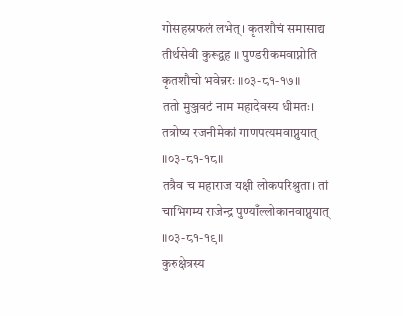गोसहस्रफलं लभेत्। कृतशौचं समासाद्य तीर्थसेवी कुरूद्वह ॥ पुण्डरीकमवाप्नोति कृतशौचो भवेन्नरः ॥०३-८१-१७॥
ततो मुञ्जवटं नाम महादेवस्य धीमतः। तत्रोष्य रजनीमेकां गाणपत्यमवाप्नुयात् ॥०३-८१-१८॥
तत्रैव च महाराज यक्षी लोकपरिश्रुता। तां चाभिगम्य राजेन्द्र पुण्याँल्लोकानवाप्नुयात् ॥०३-८१-१९॥
कुरुक्षेत्रस्य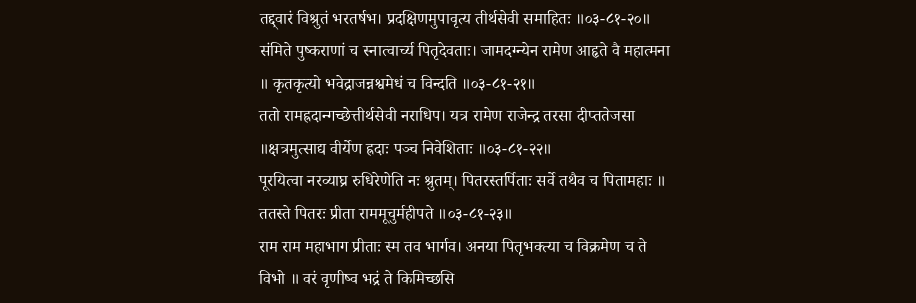तद्द्वारं विश्रुतं भरतर्षभ। प्रदक्षिणमुपावृत्य तीर्थसेवी समाहितः ॥०३-८१-२०॥
संमिते पुष्कराणां च स्नात्वार्च्य पितृदेवताः। जामदग्न्येन रामेण आहृते वै महात्मना ॥ कृतकृत्यो भवेद्राजन्नश्वमेधं च विन्दति ॥०३-८१-२१॥
ततो रामह्रदान्गच्छेत्तीर्थसेवी नराधिप। यत्र रामेण राजेन्द्र तरसा दीप्ततेजसा ॥क्षत्रमुत्साद्य वीर्येण ह्रदाः पञ्च निवेशिताः ॥०३-८१-२२॥
पूरयित्वा नरव्याघ्र रुधिरेणेति नः श्रुतम्। पितरस्तर्पिताः सर्वे तथैव च पितामहाः ॥ ततस्ते पितरः प्रीता राममूचुर्महीपते ॥०३-८१-२३॥
राम राम महाभाग प्रीताः स्म तव भार्गव। अनया पितृभक्त्या च विक्रमेण च ते विभो ॥ वरं वृणीष्व भद्रं ते किमिच्छसि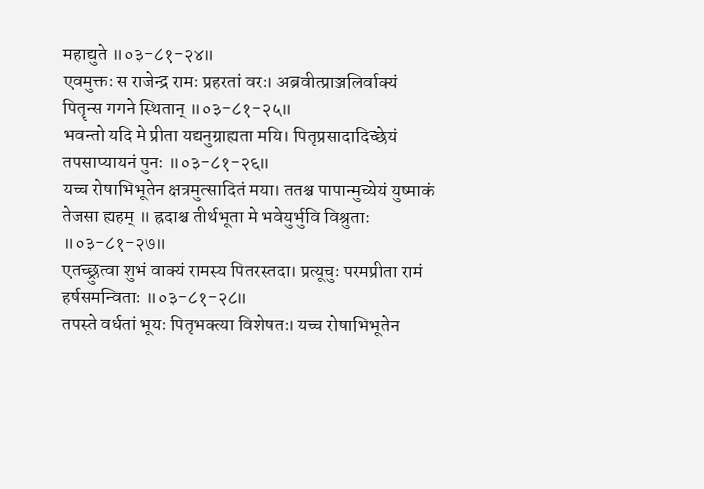महाद्युते ॥०३-८१-२४॥
एवमुक्तः स राजेन्द्र रामः प्रहरतां वरः। अब्रवीत्प्राञ्जलिर्वाक्यं पितॄन्स गगने स्थितान् ॥०३-८१-२५॥
भवन्तो यदि मे प्रीता यद्यनुग्राह्यता मयि। पितृप्रसादादिच्छेयं तपसाप्यायनं पुनः ॥०३-८१-२६॥
यच्च रोषाभिभूतेन क्षत्रमुत्सादितं मया। ततश्च पापान्मुच्येयं युष्माकं तेजसा ह्यहम् ॥ ह्रदाश्च तीर्थभूता मे भवेयुर्भुवि विश्रुताः ॥०३-८१-२७॥
एतच्छ्रुत्वा शुभं वाक्यं रामस्य पितरस्तदा। प्रत्यूचुः परमप्रीता रामं हर्षसमन्विताः ॥०३-८१-२८॥
तपस्ते वर्धतां भूयः पितृभक्त्या विशेषतः। यच्च रोषाभिभूतेन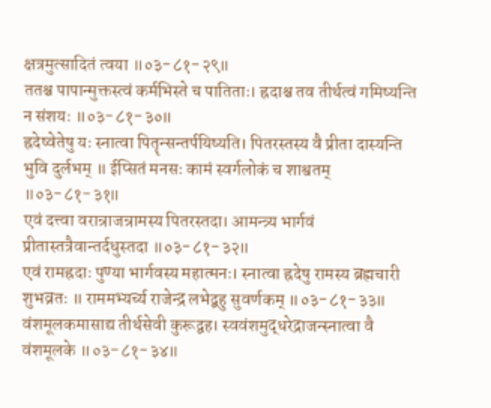क्षत्रमुत्सादितं त्वया ॥०३-८१-२९॥
ततश्च पापान्मुक्तस्त्वं कर्मभिस्ते च पातिताः। ह्रदाश्च तव तीर्थत्वं गमिष्यन्ति न संशयः ॥०३-८१-३०॥
ह्रदेष्वेतेषु यः स्नात्वा पितॄन्सन्तर्पयिष्यति। पितरस्तस्य वै प्रीता दास्यन्ति भुवि दुर्लभम् ॥ ईप्सितं मनसः कामं स्वर्गलोकं च शाश्वतम् ॥०३-८१-३१॥
एवं दत्त्वा वरान्राजन्रामस्य पितरस्तदा। आमन्त्र्य भार्गवं प्रीतास्तत्रैवान्तर्दधुस्तदा ॥०३-८१-३२॥
एवं रामह्रदाः पुण्या भार्गवस्य महात्मनः। स्नात्वा ह्रदेषु रामस्य ब्रह्मचारी शुभव्रतः ॥ राममभ्यर्च्य राजेन्द्र लभेद्बहु सुवर्णकम् ॥०३-८१-३३॥
वंशमूलकमासाद्य तीर्थसेवी कुरूद्वह। स्ववंशमुद्धरेद्राजन्स्नात्वा वै वंशमूलके ॥०३-८१-३४॥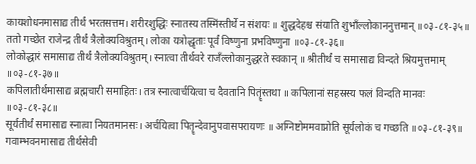कायशोधनमासाद्य तीर्थं भरतसत्तम। शरीरशुद्धिः स्नातस्य तस्मिंस्तीर्थे न संशयः ॥ शुद्धदेहश्च संयाति शुभाँल्लोकाननुत्तमान् ॥०३-८१-३५॥
ततो गच्छेत राजेन्द्र तीर्थं त्रैलोक्यविश्रुतम्। लोका यत्रोद्धृताः पूर्वं विष्णुना प्रभविष्णुना ॥०३-८१-३६॥
लोकोद्धारं समासाद्य तीर्थं त्रैलोक्यविश्रुतम्। स्नात्वा तीर्थवरे राजँल्लोकानुद्धरते स्वकान् ॥ श्रीतीर्थं च समासाद्य विन्दते श्रियमुत्तमाम् ॥०३-८१-३७॥
कपिलातीर्थमासाद्य ब्रह्मचारी समाहितः। तत्र स्नात्वार्चयित्वा च दैवतानि पितॄंस्तथा ॥ कपिलानां सहस्रस्य फलं विन्दति मानवः ॥०३-८१-३८॥
सूर्यतीर्थं समासाद्य स्नात्वा नियतमानसः। अर्चयित्वा पितॄन्देवानुपवासपरायणः ॥ अग्निष्टोममवाप्नोति सूर्यलोकं च गच्छति ॥०३-८१-३९॥
गवाम्भवनमासाद्य तीर्थसेवी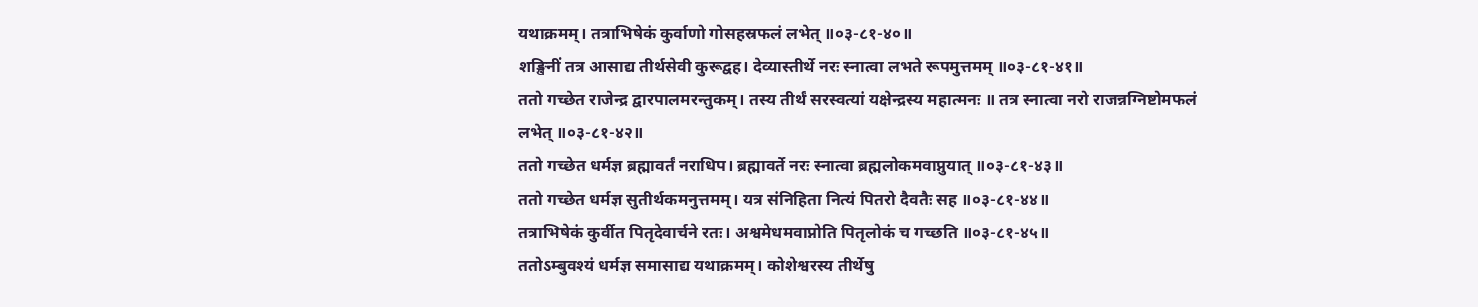यथाक्रमम्। तत्राभिषेकं कुर्वाणो गोसहस्रफलं लभेत् ॥०३-८१-४०॥
शङ्खिनीं तत्र आसाद्य तीर्थसेवी कुरूद्वह। देव्यास्तीर्थे नरः स्नात्वा लभते रूपमुत्तमम् ॥०३-८१-४१॥
ततो गच्छेत राजेन्द्र द्वारपालमरन्तुकम्। तस्य तीर्थं सरस्वत्यां यक्षेन्द्रस्य महात्मनः ॥ तत्र स्नात्वा नरो राजन्नग्निष्टोमफलं लभेत् ॥०३-८१-४२॥
ततो गच्छेत धर्मज्ञ ब्रह्मावर्तं नराधिप। ब्रह्मावर्ते नरः स्नात्वा ब्रह्मलोकमवाप्नुयात् ॥०३-८१-४३॥
ततो गच्छेत धर्मज्ञ सुतीर्थकमनुत्तमम्। यत्र संनिहिता नित्यं पितरो दैवतैः सह ॥०३-८१-४४॥
तत्राभिषेकं कुर्वीत पितृदेवार्चने रतः। अश्वमेधमवाप्नोति पितृलोकं च गच्छति ॥०३-८१-४५॥
ततोऽम्बुवश्यं धर्मज्ञ समासाद्य यथाक्रमम्। कोशेश्वरस्य तीर्थेषु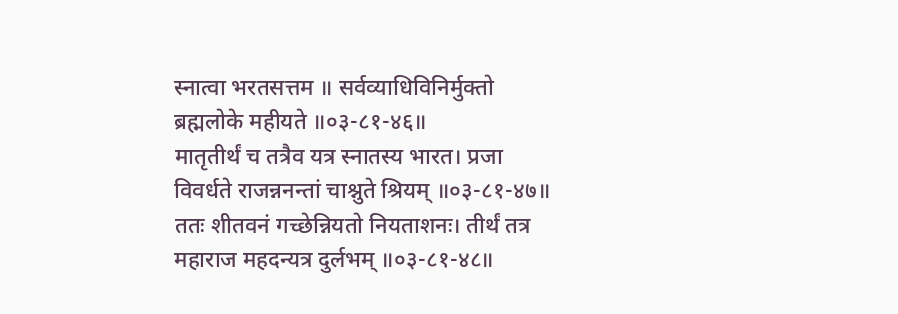स्नात्वा भरतसत्तम ॥ सर्वव्याधिविनिर्मुक्तो ब्रह्मलोके महीयते ॥०३-८१-४६॥
मातृतीर्थं च तत्रैव यत्र स्नातस्य भारत। प्रजा विवर्धते राजन्ननन्तां चाश्नुते श्रियम् ॥०३-८१-४७॥
ततः शीतवनं गच्छेन्नियतो नियताशनः। तीर्थं तत्र महाराज महदन्यत्र दुर्लभम् ॥०३-८१-४८॥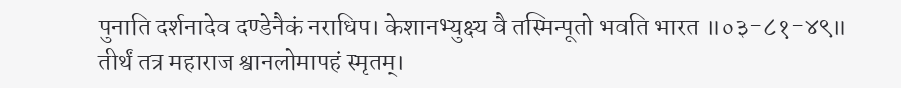पुनाति दर्शनादेव दण्डेनैकं नराधिप। केशानभ्युक्ष्य वै तस्मिन्पूतो भवति भारत ॥०३-८१-४९॥
तीर्थं तत्र महाराज श्वानलोमापहं स्मृतम्।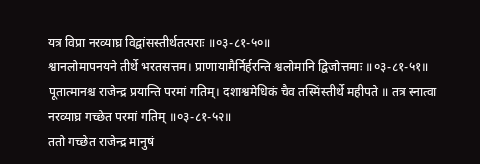यत्र विप्रा नरव्याघ्र विद्वांसस्तीर्थतत्पराः ॥०३-८१-५०॥
श्वानलोमापनयने तीर्थे भरतसत्तम। प्राणायामैर्निर्हरन्ति श्वलोमानि द्विजोत्तमाः ॥०३-८१-५१॥
पूतात्मानश्च राजेन्द्र प्रयान्ति परमां गतिम्। दशाश्वमेधिकं चैव तस्मिंस्तीर्थे महीपते ॥ तत्र स्नात्वा नरव्याघ्र गच्छेत परमां गतिम् ॥०३-८१-५२॥
ततो गच्छेत राजेन्द्र मानुषं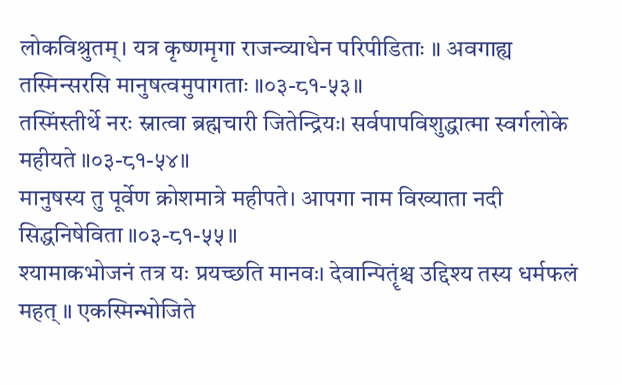लोकविश्रुतम्। यत्र कृष्णमृगा राजन्व्याधेन परिपीडिताः ॥ अवगाह्य तस्मिन्सरसि मानुषत्वमुपागताः ॥०३-८१-५३॥
तस्मिंस्तीर्थे नरः स्नात्वा ब्रह्मचारी जितेन्द्रियः। सर्वपापविशुद्धात्मा स्वर्गलोके महीयते ॥०३-८१-५४॥
मानुषस्य तु पूर्वेण क्रोशमात्रे महीपते। आपगा नाम विख्याता नदी सिद्धनिषेविता ॥०३-८१-५५॥
श्यामाकभोजनं तत्र यः प्रयच्छति मानवः। देवान्पितॄंश्च उद्दिश्य तस्य धर्मफलं महत् ॥ एकस्मिन्भोजिते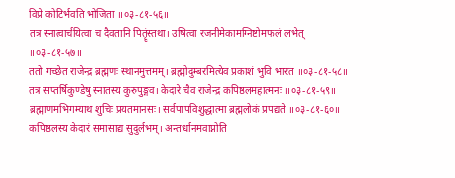विप्रे कोटिर्भवति भोजिता ॥०३-८१-५६॥
तत्र स्नात्वार्चयित्वा च दैवतानि पितॄंस्तथा। उषित्वा रजनीमेकामग्निष्टोमफलं लभेत् ॥०३-८१-५७॥
ततो गच्छेत राजेन्द्र ब्रह्मणः स्थानमुत्तमम्। ब्रह्मोदुम्बरमित्येव प्रकाशं भुवि भारत ॥०३-८१-५८॥
तत्र सप्तर्षिकुण्डेषु स्नातस्य कुरुपुङ्गव। केदारे चैव राजेन्द्र कपिष्ठलमहात्मनः ॥०३-८१-५९॥
ब्रह्माणमभिगम्याथ शुचिः प्रयतमानसः। सर्वपापविशुद्धात्मा ब्रह्मलोकं प्रपद्यते ॥०३-८१-६०॥
कपिष्ठलस्य केदारं समासाद्य सुदुर्लभम्। अन्तर्धानमवाप्नोति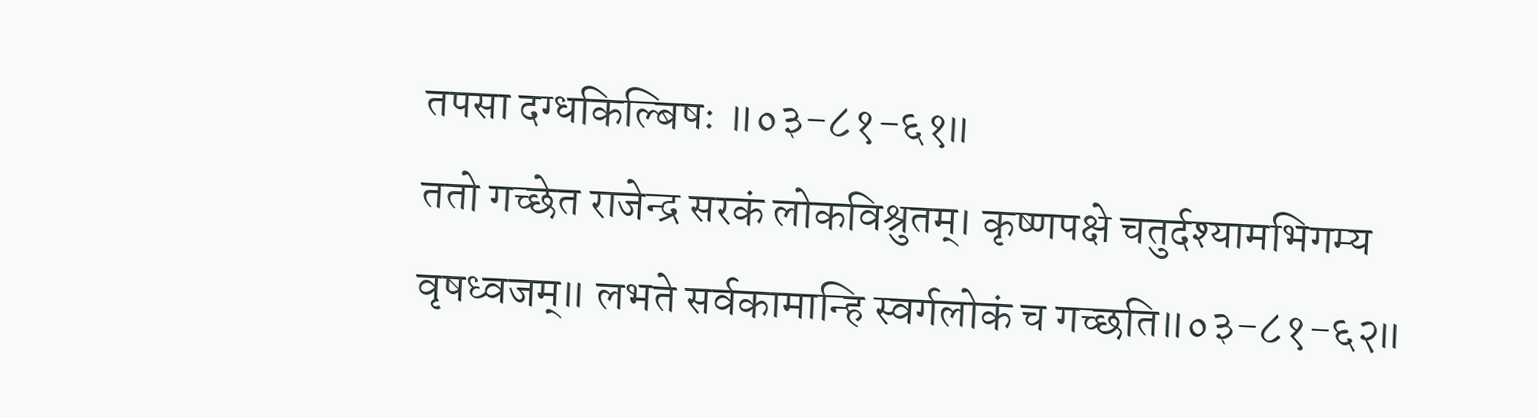तपसा दग्धकिल्बिषः ॥०३-८१-६१॥
ततो गच्छेत राजेन्द्र सरकं लोकविश्रुतम्। कृष्णपक्षे चतुर्दश्यामभिगम्य वृषध्वजम्॥ लभते सर्वकामान्हि स्वर्गलोकं च गच्छति॥०३-८१-६२॥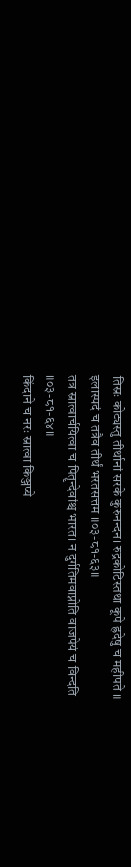तिस्रः कोट्यस्तु तीर्थानां सरके कुरुनन्दन। रुद्रकोटिस्तथा कूपे ह्रदेषु च महीपते ॥ इलास्पदं च तत्रैव तीर्थं भरतसत्तम ॥०३-८१-६३॥
तत्र स्नात्वार्चयित्वा च पितॄन्देवांश्च भारत। न दुर्गतिमवाप्नोति वाजपेयं च विन्दति ॥०३-८१-६४॥
किंदाने च नरः स्नात्वा किञ्जप्ये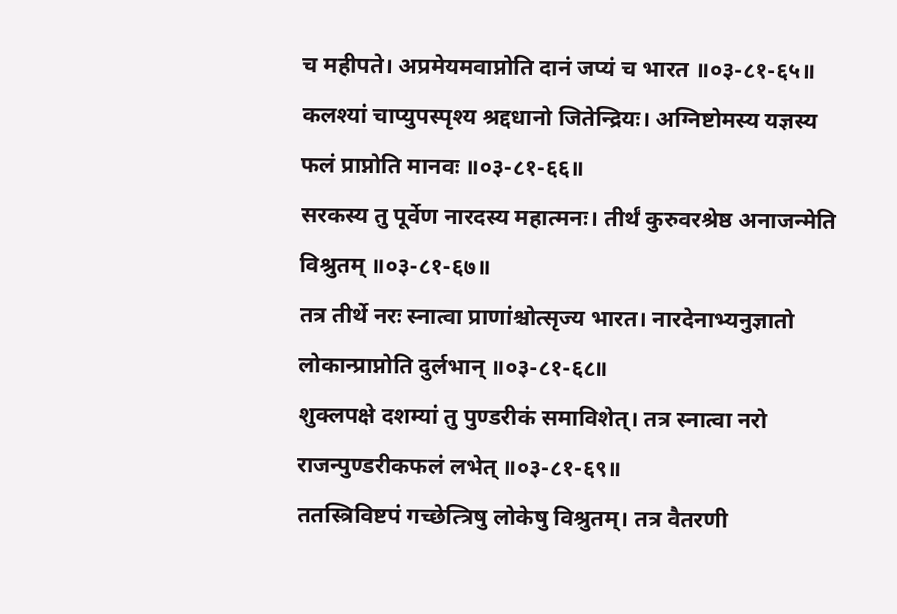च महीपते। अप्रमेयमवाप्नोति दानं जप्यं च भारत ॥०३-८१-६५॥
कलश्यां चाप्युपस्पृश्य श्रद्दधानो जितेन्द्रियः। अग्निष्टोमस्य यज्ञस्य फलं प्राप्नोति मानवः ॥०३-८१-६६॥
सरकस्य तु पूर्वेण नारदस्य महात्मनः। तीर्थं कुरुवरश्रेष्ठ अनाजन्मेति विश्रुतम् ॥०३-८१-६७॥
तत्र तीर्थे नरः स्नात्वा प्राणांश्चोत्सृज्य भारत। नारदेनाभ्यनुज्ञातो लोकान्प्राप्नोति दुर्लभान् ॥०३-८१-६८॥
शुक्लपक्षे दशम्यां तु पुण्डरीकं समाविशेत्। तत्र स्नात्वा नरो राजन्पुण्डरीकफलं लभेत् ॥०३-८१-६९॥
ततस्त्रिविष्टपं गच्छेत्त्रिषु लोकेषु विश्रुतम्। तत्र वैतरणी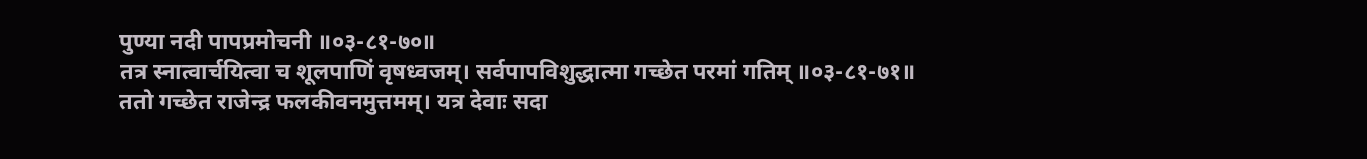पुण्या नदी पापप्रमोचनी ॥०३-८१-७०॥
तत्र स्नात्वार्चयित्वा च शूलपाणिं वृषध्वजम्। सर्वपापविशुद्धात्मा गच्छेत परमां गतिम् ॥०३-८१-७१॥
ततो गच्छेत राजेन्द्र फलकीवनमुत्तमम्। यत्र देवाः सदा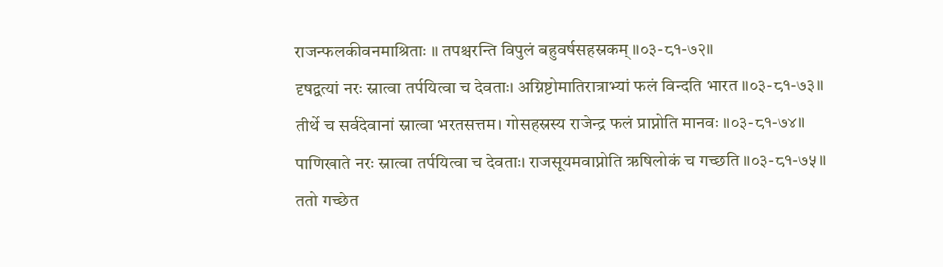राजन्फलकीवनमाश्रिताः ॥ तपश्चरन्ति विपुलं बहुवर्षसहस्रकम् ॥०३-८१-७२॥
दृषद्वत्यां नरः स्नात्वा तर्पयित्वा च देवताः। अग्निष्टोमातिरात्राभ्यां फलं विन्दति भारत ॥०३-८१-७३॥
तीर्थे च सर्वदेवानां स्नात्वा भरतसत्तम। गोसहस्रस्य राजेन्द्र फलं प्राप्नोति मानवः ॥०३-८१-७४॥
पाणिखाते नरः स्नात्वा तर्पयित्वा च देवताः। राजसूयमवाप्नोति ऋषिलोकं च गच्छति ॥०३-८१-७५॥
ततो गच्छेत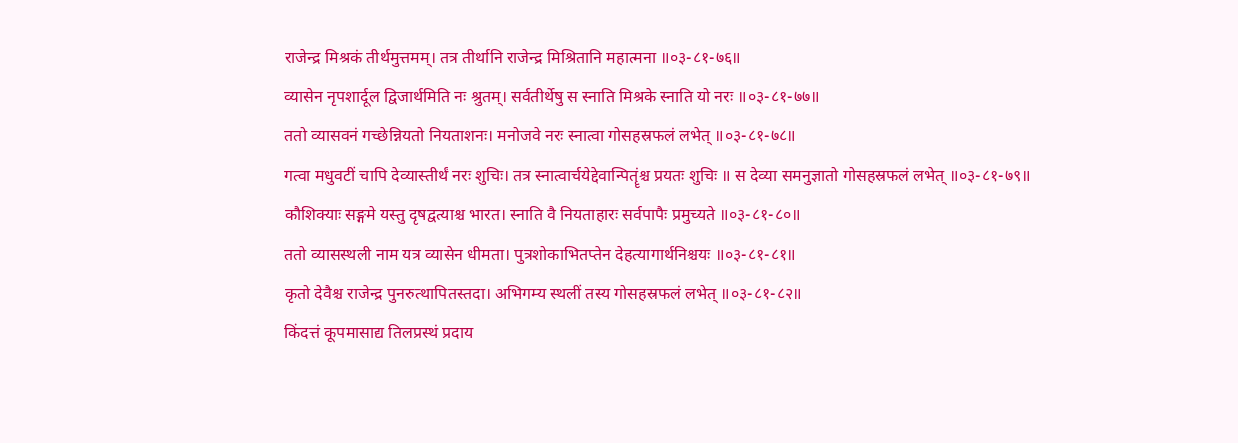राजेन्द्र मिश्रकं तीर्थमुत्तमम्। तत्र तीर्थानि राजेन्द्र मिश्रितानि महात्मना ॥०३-८१-७६॥
व्यासेन नृपशार्दूल द्विजार्थमिति नः श्रुतम्। सर्वतीर्थेषु स स्नाति मिश्रके स्नाति यो नरः ॥०३-८१-७७॥
ततो व्यासवनं गच्छेन्नियतो नियताशनः। मनोजवे नरः स्नात्वा गोसहस्रफलं लभेत् ॥०३-८१-७८॥
गत्वा मधुवटीं चापि देव्यास्तीर्थं नरः शुचिः। तत्र स्नात्वार्चयेद्देवान्पितॄंश्च प्रयतः शुचिः ॥ स देव्या समनुज्ञातो गोसहस्रफलं लभेत् ॥०३-८१-७९॥
कौशिक्याः सङ्गमे यस्तु दृषद्वत्याश्च भारत। स्नाति वै नियताहारः सर्वपापैः प्रमुच्यते ॥०३-८१-८०॥
ततो व्यासस्थली नाम यत्र व्यासेन धीमता। पुत्रशोकाभितप्तेन देहत्यागार्थनिश्चयः ॥०३-८१-८१॥
कृतो देवैश्च राजेन्द्र पुनरुत्थापितस्तदा। अभिगम्य स्थलीं तस्य गोसहस्रफलं लभेत् ॥०३-८१-८२॥
किंदत्तं कूपमासाद्य तिलप्रस्थं प्रदाय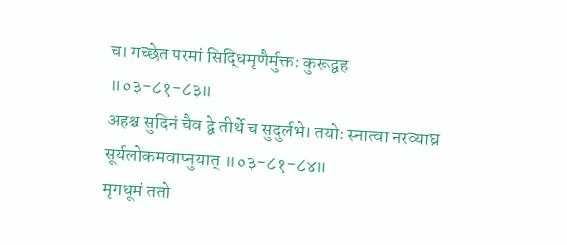च। गच्छेत परमां सिद्धिमृणैर्मुक्तः कुरूद्वह ॥०३-८१-८३॥
अहश्च सुदिनं चैव द्वे तीर्थे च सुदुर्लभे। तयोः स्नात्वा नरव्याघ्र सूर्यलोकमवाप्नुयात् ॥०३-८१-८४॥
मृगधूमं ततो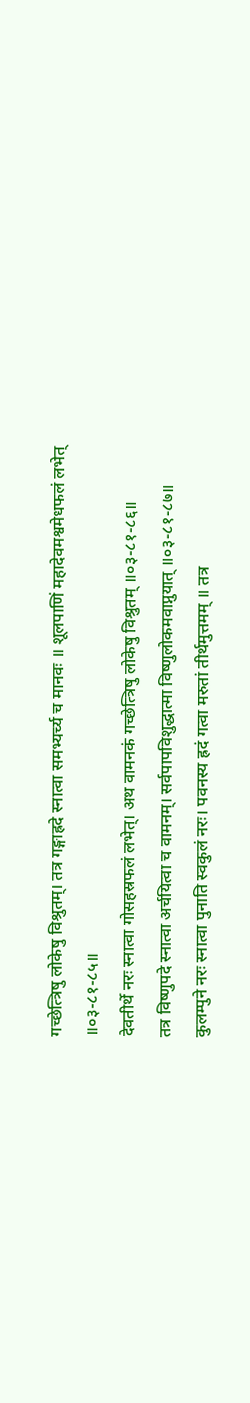गच्छेत्त्रिषु लोकेषु विश्रुतम्। तत्र गङ्गाह्रदे स्नात्वा समभ्यर्च्य च मानवः ॥ शूलपाणिं महादेवमश्वमेधफलं लभेत् ॥०३-८१-८५॥
देवतीर्थे नरः स्नात्वा गोसहस्रफलं लभेत्। अथ वामनकं गच्छेत्त्रिषु लोकेषु विश्रुतम् ॥०३-८१-८६॥
तत्र विष्णुपदे स्नात्वा अर्चयित्वा च वामनम्। सर्वपापविशुद्धात्मा विष्णुलोकमवाप्नुयात् ॥०३-८१-८७॥
कुलम्पुने नरः स्नात्वा पुनाति स्वकुलं नरः। पवनस्य ह्रदं गत्वा मरुतां तीर्थमुत्तमम् ॥ तत्र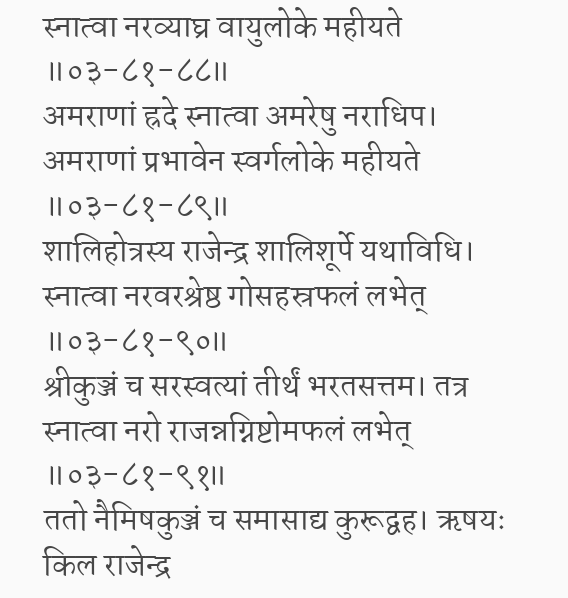स्नात्वा नरव्याघ्र वायुलोके महीयते ॥०३-८१-८८॥
अमराणां ह्रदे स्नात्वा अमरेषु नराधिप। अमराणां प्रभावेन स्वर्गलोके महीयते ॥०३-८१-८९॥
शालिहोत्रस्य राजेन्द्र शालिशूर्पे यथाविधि। स्नात्वा नरवरश्रेष्ठ गोसहस्रफलं लभेत् ॥०३-८१-९०॥
श्रीकुञ्जं च सरस्वत्यां तीर्थं भरतसत्तम। तत्र स्नात्वा नरो राजन्नग्निष्टोमफलं लभेत् ॥०३-८१-९१॥
ततो नैमिषकुञ्जं च समासाद्य कुरूद्वह। ऋषयः किल राजेन्द्र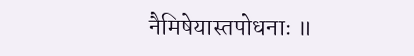नैमिषेयास्तपोधनाः ॥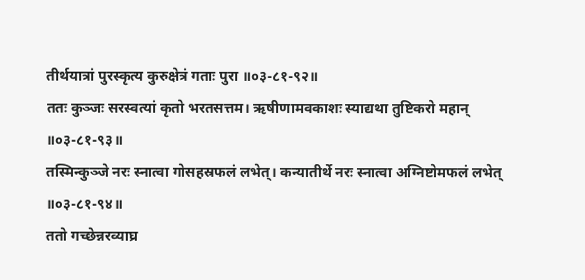तीर्थयात्रां पुरस्कृत्य कुरुक्षेत्रं गताः पुरा ॥०३-८१-९२॥
ततः कुञ्जः सरस्वत्यां कृतो भरतसत्तम। ऋषीणामवकाशः स्याद्यथा तुष्टिकरो महान् ॥०३-८१-९३॥
तस्मिन्कुञ्जे नरः स्नात्वा गोसहस्रफलं लभेत्। कन्यातीर्थे नरः स्नात्वा अग्निष्टोमफलं लभेत् ॥०३-८१-९४॥
ततो गच्छेन्नरव्याघ्र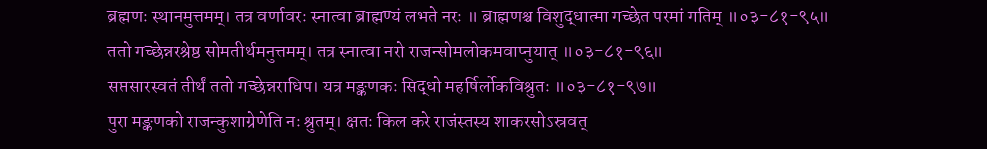ब्रह्मणः स्थानमुत्तमम्। तत्र वर्णावरः स्नात्वा ब्राह्मण्यं लभते नरः ॥ ब्राह्मणश्च विशुद्धात्मा गच्छेत परमां गतिम् ॥०३-८१-९५॥
ततो गच्छेन्नरश्रेष्ठ सोमतीर्थमनुत्तमम्। तत्र स्नात्वा नरो राजन्सोमलोकमवाप्नुयात् ॥०३-८१-९६॥
सप्तसारस्वतं तीर्थं ततो गच्छेन्नराधिप। यत्र मङ्कणकः सिद्धो महर्षिर्लोकविश्रुतः ॥०३-८१-९७॥
पुरा मङ्कणको राजन्कुशाग्रेणेति नः श्रुतम्। क्षतः किल करे राजंस्तस्य शाकरसोऽस्रवत्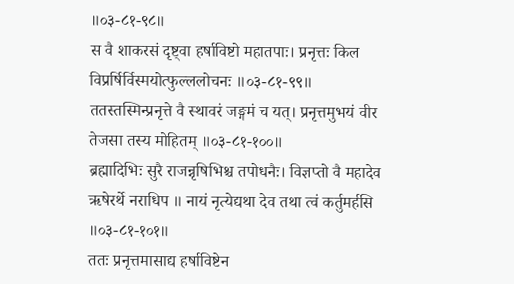॥०३-८१-९८॥
स वै शाकरसं दृष्ट्वा हर्षाविष्टो महातपाः। प्रनृत्तः किल विप्रर्षिर्विस्मयोत्फुल्ललोचनः ॥०३-८१-९९॥
ततस्तस्मिन्प्रनृत्ते वै स्थावरं जङ्गमं च यत्। प्रनृत्तमुभयं वीर तेजसा तस्य मोहितम् ॥०३-८१-१००॥
ब्रह्मादिभिः सुरै राजन्नृषिभिश्च तपोधनैः। विज्ञप्तो वै महादेव ऋषेरर्थे नराधिप ॥ नायं नृत्येद्यथा देव तथा त्वं कर्तुमर्हसि ॥०३-८१-१०१॥
ततः प्रनृत्तमासाद्य हर्षाविष्टेन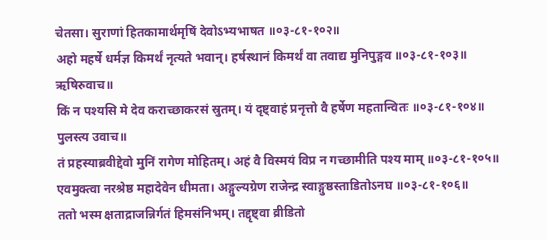चेतसा। सुराणां हितकामार्थमृषिं देवोऽभ्यभाषत ॥०३-८१-१०२॥
अहो महर्षे धर्मज्ञ किमर्थं नृत्यते भवान्। हर्षस्थानं किमर्थं वा तवाद्य मुनिपुङ्गव ॥०३-८१-१०३॥
ऋषिरुवाच॥
किं न पश्यसि मे देव कराच्छाकरसं स्रुतम्। यं दृष्ट्वाहं प्रनृत्तो वै हर्षेण महतान्वितः ॥०३-८१-१०४॥
पुलस्त्य उवाच॥
तं प्रहस्याब्रवीद्देवो मुनिं रागेण मोहितम्। अहं वै विस्मयं विप्र न गच्छामीति पश्य माम् ॥०३-८१-१०५॥
एवमुक्त्वा नरश्रेष्ठ महादेवेन धीमता। अङ्गुल्यग्रेण राजेन्द्र स्वाङ्गुष्ठस्ताडितोऽनघ ॥०३-८१-१०६॥
ततो भस्म क्षताद्राजन्निर्गतं हिमसंनिभम्। तद्दृष्ट्वा व्रीडितो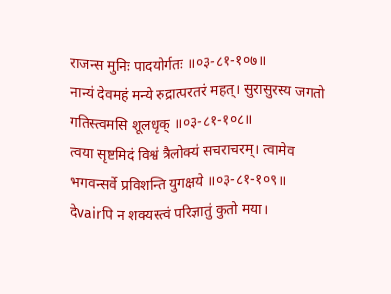राजन्स मुनिः पादयोर्गतः ॥०३-८१-१०७॥
नान्यं देवमहं मन्ये रुद्रात्परतरं महत्। सुरासुरस्य जगतो गतिस्त्वमसि शूलधृक् ॥०३-८१-१०८॥
त्वया सृष्टमिदं विश्वं त्रैलोक्यं सचराचरम्। त्वामेव भगवन्सर्वे प्रविशन्ति युगक्षये ॥०३-८१-१०९॥
देvairपि न शक्यस्त्वं परिज्ञातुं कुतो मया।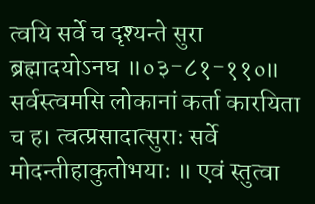त्वयि सर्वे च दृश्यन्ते सुरा ब्रह्मादयोऽनघ ॥०३-८१-११०॥
सर्वस्त्वमसि लोकानां कर्ता कारयिता च ह। त्वत्प्रसादात्सुराः सर्वे मोदन्तीहाकुतोभयाः ॥ एवं स्तुत्वा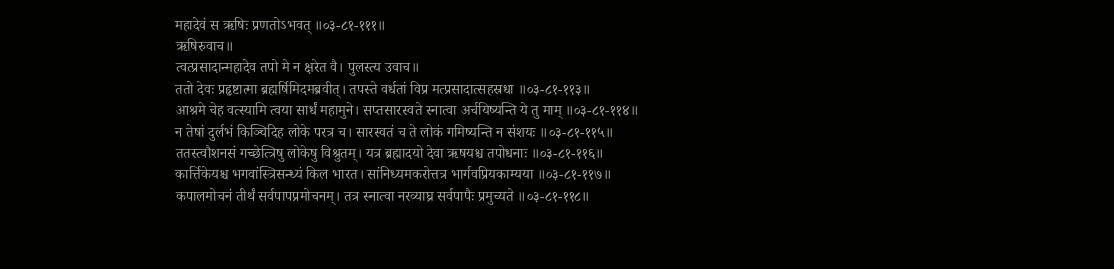महादेवं स ऋषिः प्रणतोऽभवत् ॥०३-८१-१११॥
ऋषिरुवाच॥
त्वत्प्रसादान्महादेव तपो मे न क्षरेत वै। पुलस्त्य उवाच॥
ततो देवः प्रहृष्टात्मा ब्रह्मर्षिमिदमब्रवीत्। तपस्ते वर्धतां विप्र मत्प्रसादात्सहस्रधा ॥०३-८१-११३॥
आश्रमे चेह वत्स्यामि त्वया सार्धं महामुने। सप्तसारस्वते स्नात्वा अर्चयिष्यन्ति ये तु माम् ॥०३-८१-११४॥
न तेषां दुर्लभं किञ्चिदिह लोके परत्र च। सारस्वतं च ते लोकं गमिष्यन्ति न संशयः ॥०३-८१-११५॥
ततस्त्वौशनसं गच्छेत्त्रिषु लोकेषु विश्रुतम्। यत्र ब्रह्मादयो देवा ऋषयश्च तपोधनाः ॥०३-८१-११६॥
कार्त्तिकेयश्च भगवांस्त्रिसन्ध्यं किल भारत। सांनिध्यमकरोत्तत्र भार्गवप्रियकाम्यया ॥०३-८१-११७॥
कपालमोचनं तीर्थं सर्वपापप्रमोचनम्। तत्र स्नात्वा नरव्याघ्र सर्वपापैः प्रमुच्यते ॥०३-८१-११८॥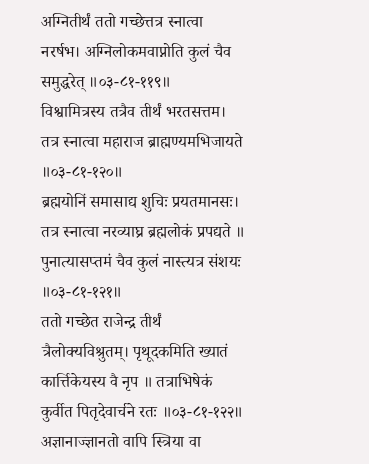अग्नितीर्थं ततो गच्छेत्तत्र स्नात्वा नरर्षभ। अग्निलोकमवाप्नोति कुलं चैव समुद्धरेत् ॥०३-८१-११९॥
विश्वामित्रस्य तत्रैव तीर्थं भरतसत्तम। तत्र स्नात्वा महाराज ब्राह्मण्यमभिजायते ॥०३-८१-१२०॥
ब्रह्मयोनिं समासाद्य शुचिः प्रयतमानसः। तत्र स्नात्वा नरव्याघ्र ब्रह्मलोकं प्रपद्यते ॥ पुनात्यासप्तमं चैव कुलं नास्त्यत्र संशयः ॥०३-८१-१२१॥
ततो गच्छेत राजेन्द्र तीर्थं त्रैलोक्यविश्रुतम्। पृथूदकमिति ख्यातं कार्त्तिकेयस्य वै नृप ॥ तत्राभिषेकं कुर्वीत पितृदेवार्चने रतः ॥०३-८१-१२२॥
अज्ञानाज्ज्ञानतो वापि स्त्रिया वा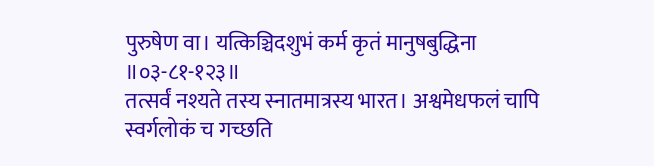पुरुषेण वा। यत्किञ्चिदशुभं कर्म कृतं मानुषबुद्धिना ॥०३-८१-१२३॥
तत्सर्वं नश्यते तस्य स्नातमात्रस्य भारत। अश्वमेधफलं चापि स्वर्गलोकं च गच्छति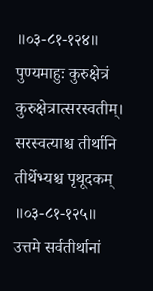॥०३-८१-१२४॥
पुण्यमाहुः कुरुक्षेत्रं कुरुक्षेत्रात्सरस्वतीम्। सरस्वत्याश्च तीर्थानि तीर्थेभ्यश्च पृथूदकम् ॥०३-८१-१२५॥
उत्तमे सर्वतीर्थानां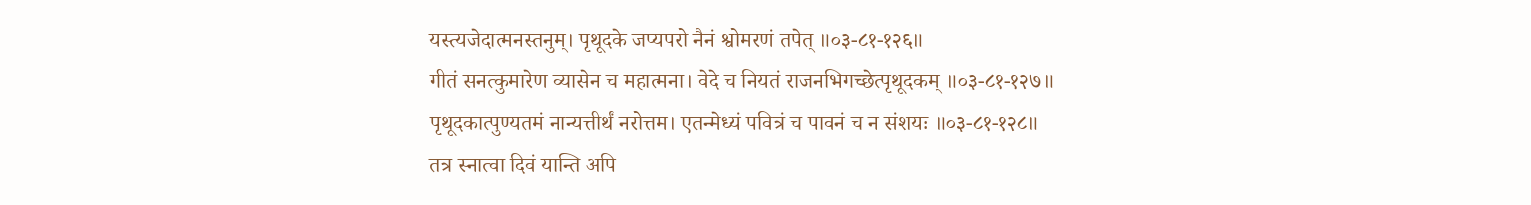यस्त्यजेदात्मनस्तनुम्। पृथूदके जप्यपरो नैनं श्वोमरणं तपेत् ॥०३-८१-१२६॥
गीतं सनत्कुमारेण व्यासेन च महात्मना। वेदे च नियतं राजनभिगच्छेत्पृथूदकम् ॥०३-८१-१२७॥
पृथूदकात्पुण्यतमं नान्यत्तीर्थं नरोत्तम। एतन्मेध्यं पवित्रं च पावनं च न संशयः ॥०३-८१-१२८॥
तत्र स्नात्वा दिवं यान्ति अपि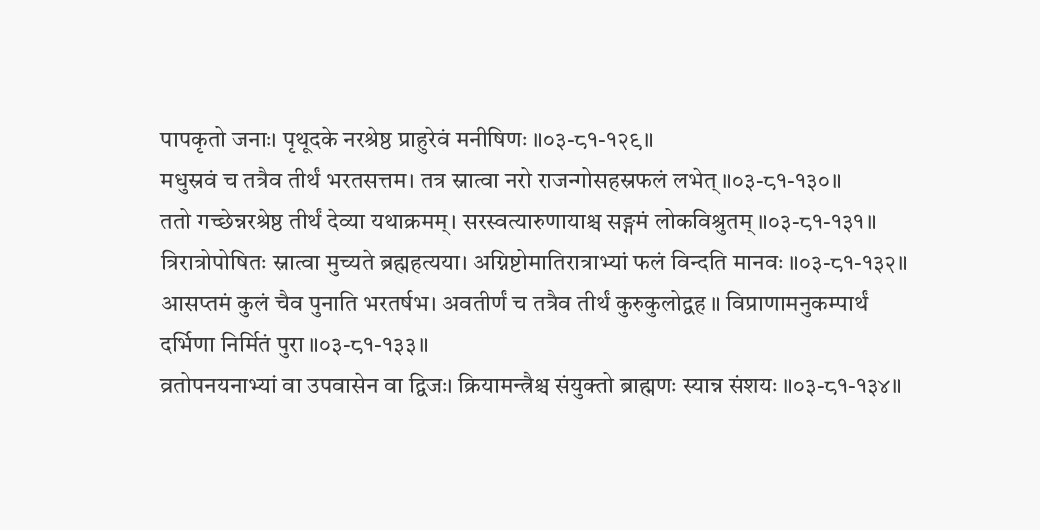पापकृतो जनाः। पृथूदके नरश्रेष्ठ प्राहुरेवं मनीषिणः ॥०३-८१-१२९॥
मधुस्रवं च तत्रैव तीर्थं भरतसत्तम। तत्र स्नात्वा नरो राजन्गोसहस्रफलं लभेत् ॥०३-८१-१३०॥
ततो गच्छेन्नरश्रेष्ठ तीर्थं देव्या यथाक्रमम्। सरस्वत्यारुणायाश्च सङ्गमं लोकविश्रुतम् ॥०३-८१-१३१॥
त्रिरात्रोपोषितः स्नात्वा मुच्यते ब्रह्महत्यया। अग्निष्टोमातिरात्राभ्यां फलं विन्दति मानवः ॥०३-८१-१३२॥
आसप्तमं कुलं चैव पुनाति भरतर्षभ। अवतीर्णं च तत्रैव तीर्थं कुरुकुलोद्वह ॥ विप्राणामनुकम्पार्थं दर्भिणा निर्मितं पुरा ॥०३-८१-१३३॥
व्रतोपनयनाभ्यां वा उपवासेन वा द्विजः। क्रियामन्त्रैश्च संयुक्तो ब्राह्मणः स्यान्न संशयः ॥०३-८१-१३४॥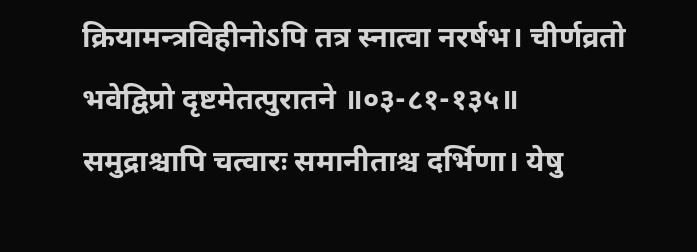क्रियामन्त्रविहीनोऽपि तत्र स्नात्वा नरर्षभ। चीर्णव्रतो भवेद्विप्रो दृष्टमेतत्पुरातने ॥०३-८१-१३५॥
समुद्राश्चापि चत्वारः समानीताश्च दर्भिणा। येषु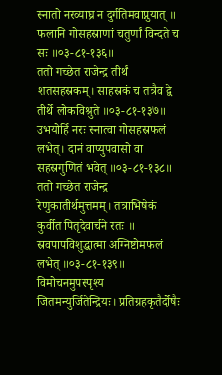स्नातो नरव्याघ्र न दुर्गतिमवाप्नुयात् ॥ फलानि गोसहस्राणां चतुर्णां विन्दते च सः ॥०३-८१-१३६॥
ततो गच्छेत राजेन्द्र तीर्थं शतसहस्रकम्। साहस्रकं च तत्रैव द्वे तीर्थे लोकविश्रुते ॥०३-८१-१३७॥
उभयोर्हि नरः स्नात्वा गोसहस्रफलं लभेत्। दानं वाप्युपवासो वा सहस्रगुणितं भवेत् ॥०३-८१-१३८॥
ततो गच्छेत राजेन्द्र रेणुकातीर्थमुत्तमम्। तत्राभिषेकं कुर्वीत पितृदेवार्चने रतः ॥ स्रवपापविशुद्धात्मा अग्निष्टोमफलं लभेत् ॥०३-८१-१३९॥
विमोचनमुपस्पृश्य जितमन्युर्जितेन्द्रियः। प्रतिग्रहकृतैर्दोषैः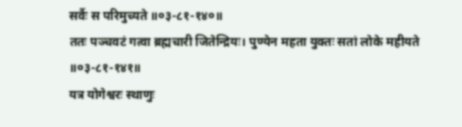सर्वैः स परिमुच्यते ॥०३-८१-१४०॥
ततः पञ्चवटं गत्वा ब्रह्मचारी जितेन्द्रियः। पुण्येन महता युक्तः सतां लोके महीयते ॥०३-८१-१४१॥
यत्र योगेश्वरः स्थाणुः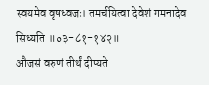स्वयमेव वृषध्वजः। तमर्चयित्वा देवेशं गमनादेव सिध्यति ॥०३-८१-१४२॥
औजसं वरुणं तीर्थं दीप्यते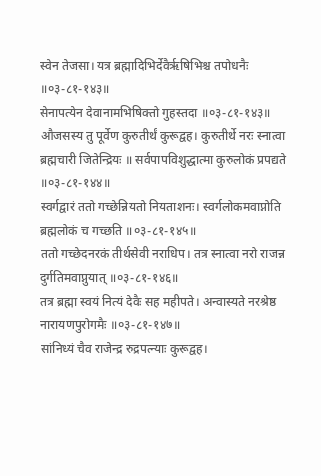स्वेन तेजसा। यत्र ब्रह्मादिभिर्देवैरृषिभिश्च तपोधनैः ॥०३-८१-१४३॥
सेनापत्येन देवानामभिषिक्तो गुहस्तदा ॥०३-८१-१४३॥
औजसस्य तु पूर्वेण कुरुतीर्थं कुरूद्वह। कुरुतीर्थे नरः स्नात्वा ब्रह्मचारी जितेन्द्रियः ॥ सर्वपापविशुद्धात्मा कुरुलोकं प्रपद्यते ॥०३-८१-१४४॥
स्वर्गद्वारं ततो गच्छेन्नियतो नियताशनः। स्वर्गलोकमवाप्नोति ब्रह्मलोकं च गच्छति ॥०३-८१-१४५॥
ततो गच्छेदनरकं तीर्थसेवी नराधिप। तत्र स्नात्वा नरो राजन्न दुर्गतिमवाप्नुयात् ॥०३-८१-१४६॥
तत्र ब्रह्मा स्वयं नित्यं देवैः सह महीपते। अन्वास्यते नरश्रेष्ठ नारायणपुरोगमैः ॥०३-८१-१४७॥
सांनिध्यं चैव राजेन्द्र रुद्रपत्न्याः कुरूद्वह।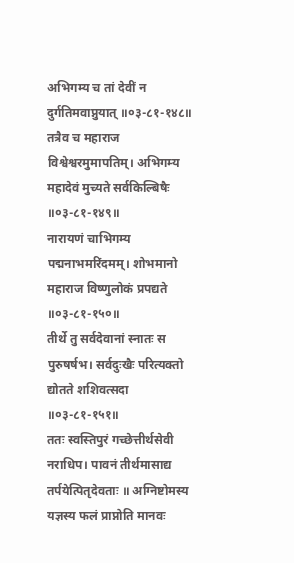अभिगम्य च तां देवीं न दुर्गतिमवाप्नुयात् ॥०३-८१-१४८॥
तत्रैव च महाराज विश्वेश्वरमुमापतिम्। अभिगम्य महादेवं मुच्यते सर्वकिल्बिषैः ॥०३-८१-१४९॥
नारायणं चाभिगम्य पद्मनाभमरिंदमम्। शोभमानो महाराज विष्णुलोकं प्रपद्यते ॥०३-८१-१५०॥
तीर्थे तु सर्वदेवानां स्नातः स पुरुषर्षभ। सर्वदुःखैः परित्यक्तो द्योतते शशिवत्सदा ॥०३-८१-१५१॥
ततः स्वस्तिपुरं गच्छेत्तीर्थसेवी नराधिप। पावनं तीर्थमासाद्य तर्पयेत्पितृदेवताः ॥ अग्निष्टोमस्य यज्ञस्य फलं प्राप्नोति मानवः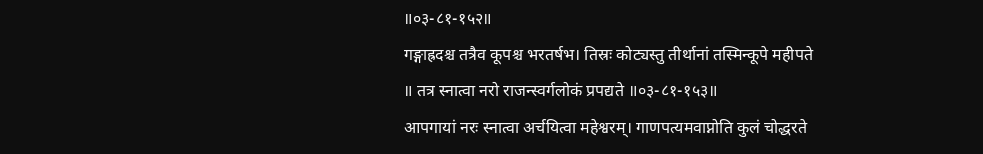॥०३-८१-१५२॥
गङ्गाह्रदश्च तत्रैव कूपश्च भरतर्षभ। तिस्रः कोट्यस्तु तीर्थानां तस्मिन्कूपे महीपते ॥ तत्र स्नात्वा नरो राजन्स्वर्गलोकं प्रपद्यते ॥०३-८१-१५३॥
आपगायां नरः स्नात्वा अर्चयित्वा महेश्वरम्। गाणपत्यमवाप्नोति कुलं चोद्धरते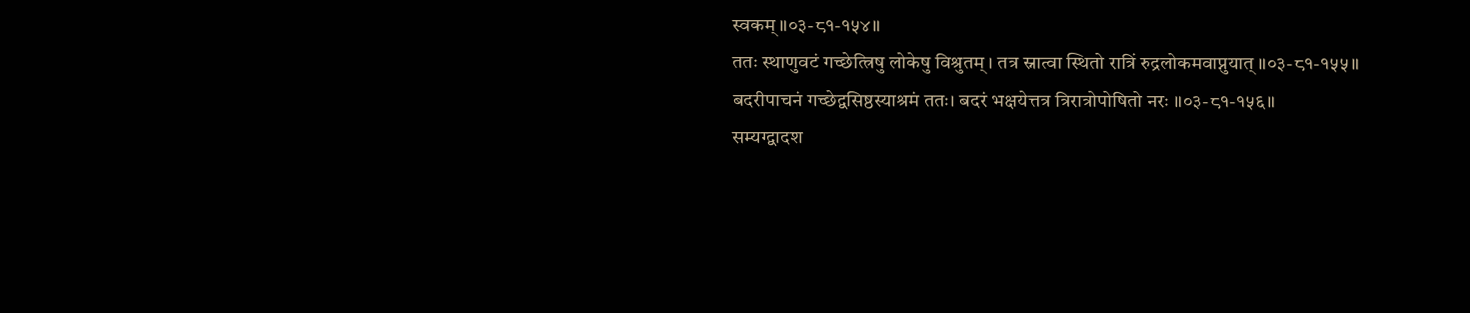स्वकम् ॥०३-८१-१५४॥
ततः स्थाणुवटं गच्छेत्त्रिषु लोकेषु विश्रुतम्। तत्र स्नात्वा स्थितो रात्रिं रुद्रलोकमवाप्नुयात् ॥०३-८१-१५५॥
बदरीपाचनं गच्छेद्वसिष्ठस्याश्रमं ततः। बदरं भक्षयेत्तत्र त्रिरात्रोपोषितो नरः ॥०३-८१-१५६॥
सम्यग्द्वादश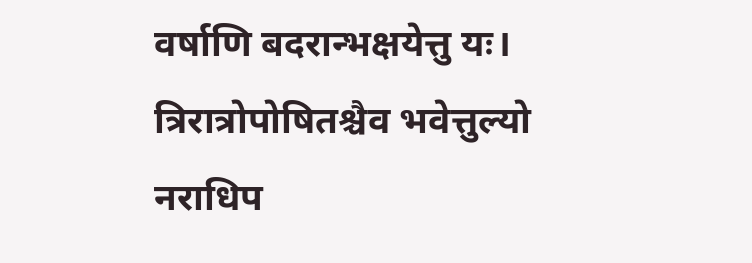वर्षाणि बदरान्भक्षयेत्तु यः। त्रिरात्रोपोषितश्चैव भवेत्तुल्यो नराधिप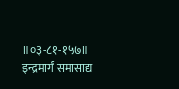॥०३-८१-१५७॥
इन्द्रमार्गं समासाद्य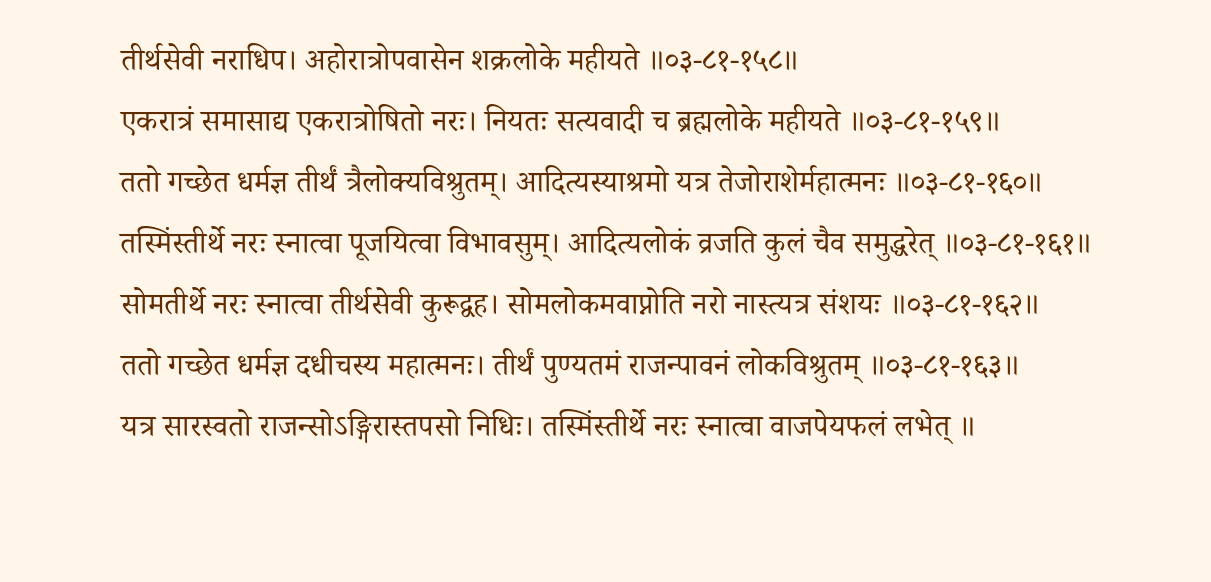तीर्थसेवी नराधिप। अहोरात्रोपवासेन शक्रलोके महीयते ॥०३-८१-१५८॥
एकरात्रं समासाद्य एकरात्रोषितो नरः। नियतः सत्यवादी च ब्रह्मलोके महीयते ॥०३-८१-१५९॥
ततो गच्छेत धर्मज्ञ तीर्थं त्रैलोक्यविश्रुतम्। आदित्यस्याश्रमो यत्र तेजोराशेर्महात्मनः ॥०३-८१-१६०॥
तस्मिंस्तीर्थे नरः स्नात्वा पूजयित्वा विभावसुम्। आदित्यलोकं व्रजति कुलं चैव समुद्धरेत् ॥०३-८१-१६१॥
सोमतीर्थे नरः स्नात्वा तीर्थसेवी कुरूद्वह। सोमलोकमवाप्नोति नरो नास्त्यत्र संशयः ॥०३-८१-१६२॥
ततो गच्छेत धर्मज्ञ दधीचस्य महात्मनः। तीर्थं पुण्यतमं राजन्पावनं लोकविश्रुतम् ॥०३-८१-१६३॥
यत्र सारस्वतो राजन्सोऽङ्गिरास्तपसो निधिः। तस्मिंस्तीर्थे नरः स्नात्वा वाजपेयफलं लभेत् ॥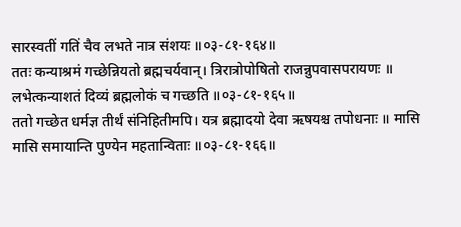सारस्वतीं गतिं चैव लभते नात्र संशयः ॥०३-८१-१६४॥
ततः कन्याश्रमं गच्छेन्नियतो ब्रह्मचर्यवान्। त्रिरात्रोपोषितो राजन्नुपवासपरायणः ॥ लभेत्कन्याशतं दिव्यं ब्रह्मलोकं च गच्छति ॥०३-८१-१६५॥
ततो गच्छेत धर्मज्ञ तीर्थं संनिहितीमपि। यत्र ब्रह्मादयो देवा ऋषयश्च तपोधनाः ॥ मासि मासि समायान्ति पुण्येन महतान्विताः ॥०३-८१-१६६॥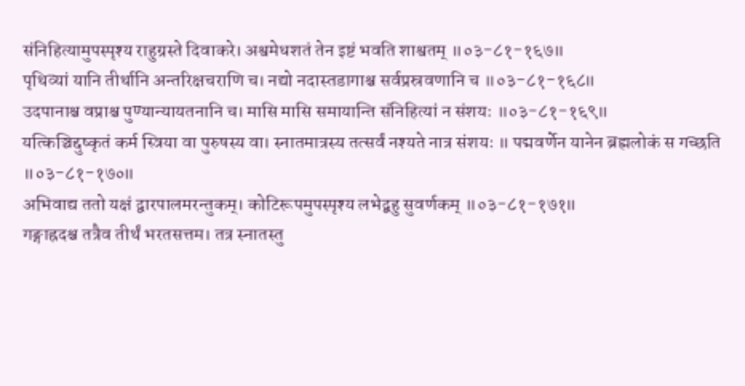संनिहित्यामुपस्पृश्य राहुग्रस्ते दिवाकरे। अश्वमेधशतं तेन इष्टं भवति शाश्वतम् ॥०३-८१-१६७॥
पृथिव्यां यानि तीर्थानि अन्तरिक्षचराणि च। नद्यो नदास्तडागाश्च सर्वप्रस्रवणानि च ॥०३-८१-१६८॥
उदपानाश्च वप्राश्च पुण्यान्यायतनानि च। मासि मासि समायान्ति संनिहित्यां न संशयः ॥०३-८१-१६९॥
यत्किञ्चिद्दुष्कृतं कर्म स्त्रिया वा पुरुषस्य वा। स्नातमात्रस्य तत्सर्वं नश्यते नात्र संशयः ॥ पद्मवर्णेन यानेन ब्रह्मलोकं स गच्छति ॥०३-८१-१७०॥
अभिवाद्य ततो यक्षं द्वारपालमरन्तुकम्। कोटिरूपमुपस्पृश्य लभेद्बहु सुवर्णकम् ॥०३-८१-१७१॥
गङ्गाह्रदश्च तत्रैव तीर्थं भरतसत्तम। तत्र स्नातस्तु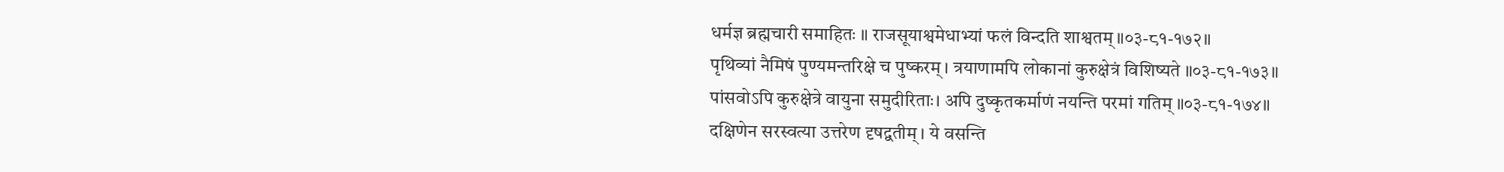धर्मज्ञ ब्रह्मचारी समाहितः ॥ राजसूयाश्वमेधाभ्यां फलं विन्दति शाश्वतम् ॥०३-८१-१७२॥
पृथिव्यां नैमिषं पुण्यमन्तरिक्षे च पुष्करम्। त्रयाणामपि लोकानां कुरुक्षेत्रं विशिष्यते ॥०३-८१-१७३॥
पांसवोऽपि कुरुक्षेत्रे वायुना समुदीरिताः। अपि दुष्कृतकर्माणं नयन्ति परमां गतिम् ॥०३-८१-१७४॥
दक्षिणेन सरस्वत्या उत्तरेण दृषद्वतीम्। ये वसन्ति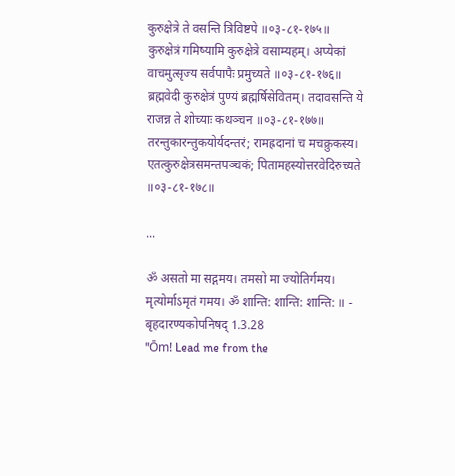कुरुक्षेत्रे ते वसन्ति त्रिविष्टपे ॥०३-८१-१७५॥
कुरुक्षेत्रं गमिष्यामि कुरुक्षेत्रे वसाम्यहम्। अप्येकां वाचमुत्सृज्य सर्वपापैः प्रमुच्यते ॥०३-८१-१७६॥
ब्रह्मवेदी कुरुक्षेत्रं पुण्यं ब्रह्मर्षिसेवितम्। तदावसन्ति ये राजन्न ते शोच्याः कथञ्चन ॥०३-८१-१७७॥
तरन्तुकारन्तुकयोर्यदन्तरं; रामह्रदानां च मचक्रुकस्य। एतत्कुरुक्षेत्रसमन्तपञ्चकं; पितामहस्योत्तरवेदिरुच्यते ॥०३-८१-१७८॥

...

ॐ असतो मा सद्गमय। तमसो मा ज्योतिर्गमय। मृत्योर्माऽमृतं गमय। ॐ शान्ति: शान्ति: शान्ति: ॥ - बृहदारण्यकोपनिषद् 1.3.28
"Ōm! Lead me from the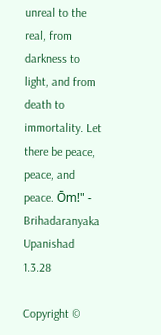unreal to the real, from darkness to light, and from death to immortality. Let there be peace, peace, and peace. Ōm!" - Brihadaranyaka Upanishad 1.3.28

Copyright ©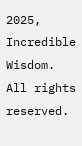2025, Incredible Wisdom.
All rights reserved.